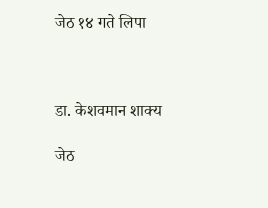जेठ १४ गते लिपा



डा. केशवमान शाक्य

जेठ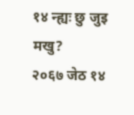१४ न्ह्यः छु जुइ मखु?
२०६७ जेठ १४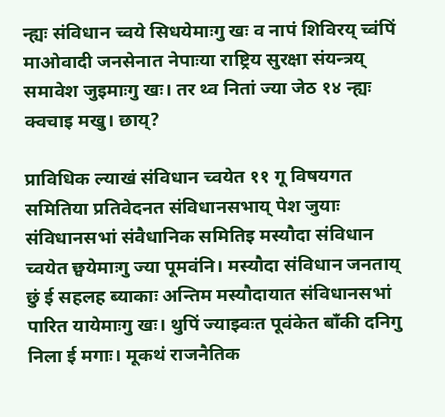न्ह्यः संविधान च्वये सिधयेमाःगु खः व नापं शिविरय् च्वंपिं माओवादी जनसेनात नेपाःया राष्ट्रिय सुरक्षा संयन्त्रय् समावेश जुइमाःगु खः। तर थ्व नितां ज्या जेठ १४ न्ह्यः क्वचाइ मखु। छाय्?

प्राविधिक ल्याखं संविधान च्वयेत ११ गू विषयगत समितिया प्रतिवेदनत संविधानसभाय् पेश जुयाः संविधानसभां संवैधानिक समितिइ मस्यौदा संविधान च्वयेत छ्वयेमाःगु ज्या पूमवंनि। मस्यौदा संविधान जनताय् छुं ई सहलह ब्याकाः अन्तिम मस्यौदायात संविधानसभां पारित यायेमाःगु खः। थुपिं ज्याझ्वःत पूवंकेत बाँकी दनिगु निला ई मगाः। मूकथं राजनैतिक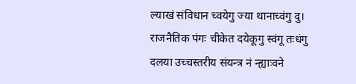ल्याखं संविधान च्वयेगु ज्या थानाच्वंगु दु। राजनैतिक पंगः चीकेत दयेकूगु स्वंगू तःधंगु दलया उच्चस्तरीय संयन्त्र नं न्ह्याःवने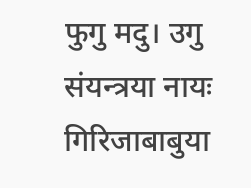फुगु मदु। उगु संयन्त्रया नायः गिरिजाबाबुया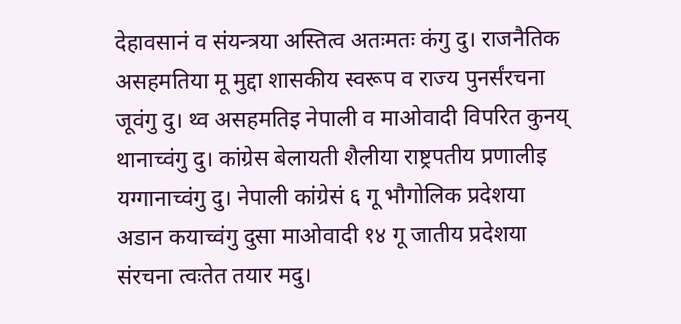देहावसानं व संयन्त्रया अस्तित्व अतःमतः कंगु दु। राजनैतिक असहमतिया मू मुद्दा शासकीय स्वरूप व राज्य पुनर्संरचना जूवंगु दु। थ्व असहमतिइ नेपाली व माओवादी विपरित कुनय् थानाच्वंगु दु। कांग्रेस बेलायती शैलीया राष्ट्रपतीय प्रणालीइ यग्गानाच्वंगु दु। नेपाली कांग्रेसं ६ गू भौगोलिक प्रदेशया अडान कयाच्वंगु दुसा माओवादी १४ गू जातीय प्रदेशया संरचना त्वःतेत तयार मदु।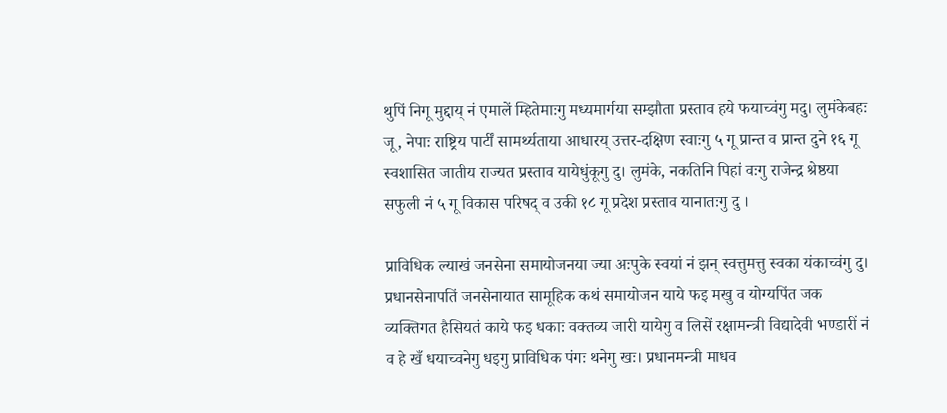थुपिं निगू मुद्दाय् नं एमालें म्हितेमाःगु मध्यमार्गया सम्झौता प्रस्ताव हये फयाच्वंगु मदु। लुमंकेबहः जू, नेपाः राष्ट्रिय पार्टीं सामर्थ्यताया आधारय् उत्तर-दक्षिण स्वाःगु ५ गू प्रान्त व प्रान्त दुने १६ गू स्वशासित जातीय राज्यत प्रस्ताव यायेधुंकूगु दु। लुमंके, नकतिनि पिहां वःगु राजेन्द्र श्रेष्ठया सफुली नं ५ गू विकास परिषद् व उकी १८ गू प्रदेश प्रस्ताव यानातःगु दु ।

प्राविधिक ल्याखं जनसेना समायोजनया ज्या अःपुके स्वयां नं झन् स्वत्तुमत्तु स्वका यंकाच्वंगु दु। प्रधानसेनापतिं जनसेनायात सामूहिक कथं समायोजन याये फइ मखु व योग्यपिंत जक व्यक्तिगत हैसियतं काये फइ धकाः वक्तव्य जारी यायेगु व लिसें रक्षामन्त्री विद्यादेवी भण्डारीं नं व हे खँ धयाच्वनेगु धइगु प्राविधिक पंगः थनेगु खः। प्रधानमन्त्री माधव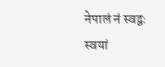नेपालं नं स्वद्वः स्वयां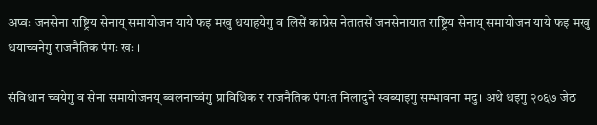अप्वः जनसेना राष्ट्रिय सेनाय् समायोजन याये फइ मखु धयाहयेगु व लिसें काग्रेस नेतातसें जनसेनायात राष्ट्रिय सेनाय् समायोजन याये फइ मखु धयाच्वनेगु राजनैतिक पंगः खः ।

संविधान च्वयेगु व सेना समायोजनय् ब्वलनाच्वंगु प्राविधिक र राजनैतिक पंगःत निलादुने स्वब्याइगु सम्भावना मदु। अथे धइगु २०६७ जेठ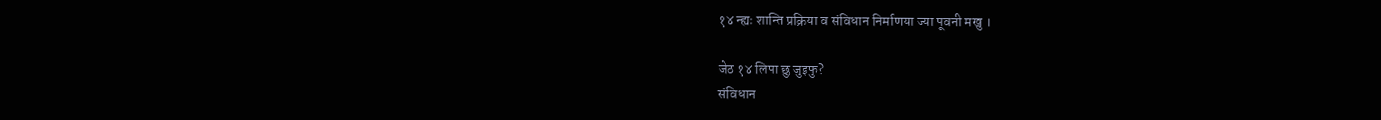१४ न्ह्यः शान्ति प्रक्रिया व संविधान निर्माणया ज्या पूवनी मखु ।

जेठ १४ लिपा छु जुइफु?
संविधान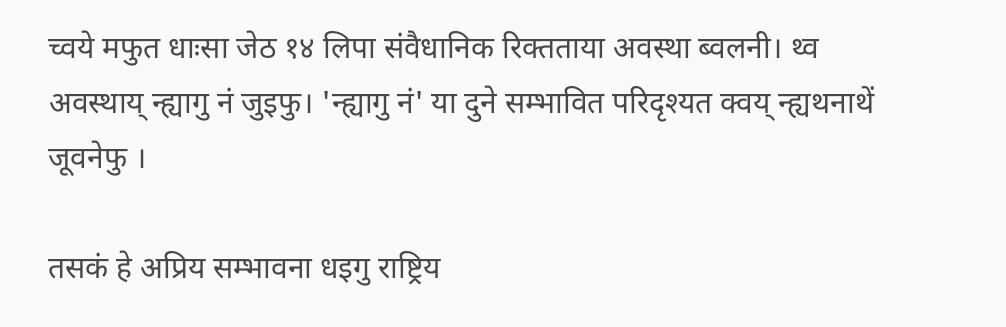च्वये मफुत धाःसा जेठ १४ लिपा संवैधानिक रिक्तताया अवस्था ब्वलनी। थ्व अवस्थाय् न्ह्यागु नं जुइफु। 'न्ह्यागु नं' या दुने सम्भावित परिदृश्यत क्वय् न्ह्यथनाथें जूवनेफु ।

तसकं हे अप्रिय सम्भावना धइगु राष्ट्रिय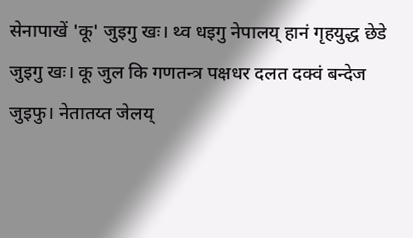सेनापाखें 'कू' जुइगु खः। थ्व धइगु नेपालय् हानं गृहयुद्ध छेडे जुइगु खः। कू जुल कि गणतन्त्र पक्षधर दलत दक्वं बन्देज जुइफु। नेतातय्त जेलय्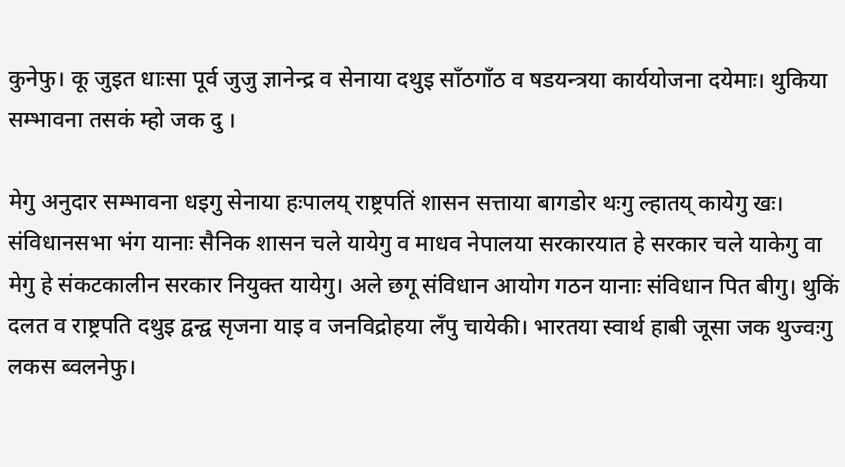कुनेफु। कू जुइत धाःसा पूर्व जुजु ज्ञानेन्द्र व सेनाया दथुइ साँठगाँठ व षडयन्त्रया कार्ययोजना दयेमाः। थुकिया सम्भावना तसकं म्हो जक दु ।

मेगु अनुदार सम्भावना धइगु सेनाया हःपालय् राष्ट्रपतिं शासन सत्ताया बागडोर थःगु ल्हातय् कायेगु खः। संविधानसभा भंग यानाः सैनिक शासन चले यायेगु व माधव नेपालया सरकारयात हे सरकार चले याकेगु वा मेगु हे संकटकालीन सरकार नियुक्त यायेगु। अले छगू संविधान आयोग गठन यानाः संविधान पित बीगु। थुकिं दलत व राष्ट्रपति दथुइ द्वन्द्व सृजना याइ व जनविद्रोहया लँपु चायेकी। भारतया स्वार्थ हाबी जूसा जक थुज्वःगु लकस ब्वलनेफु।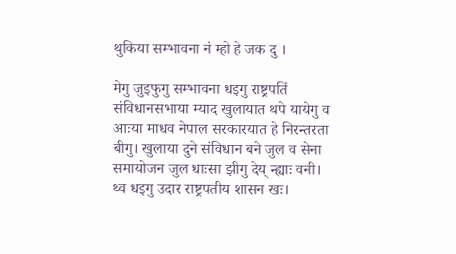थुकिया सम्भावना नं म्हो हे जक दु ।

मेगु जुइफुगु सम्भावना धइगु राष्ट्रपतिं संविधानसभाया म्याद खुलायात थपे यायेगु व आःया माधव नेपाल सरकारयात हे निरन्तरता बीगु। खुलाया दुने संविधान बने जुल व सेना समायोजन जुल धाःसा झीगु देय् न्ह्याः वनी। थ्व धइगु उदार राष्ट्रपतीय शासन खः।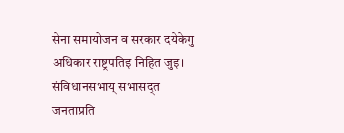सेना समायोजन व सरकार दयेकेगु अधिकार राष्ट्रपतिइ निहित जुइ। संविधानसभाय् सभासद्त जनताप्रति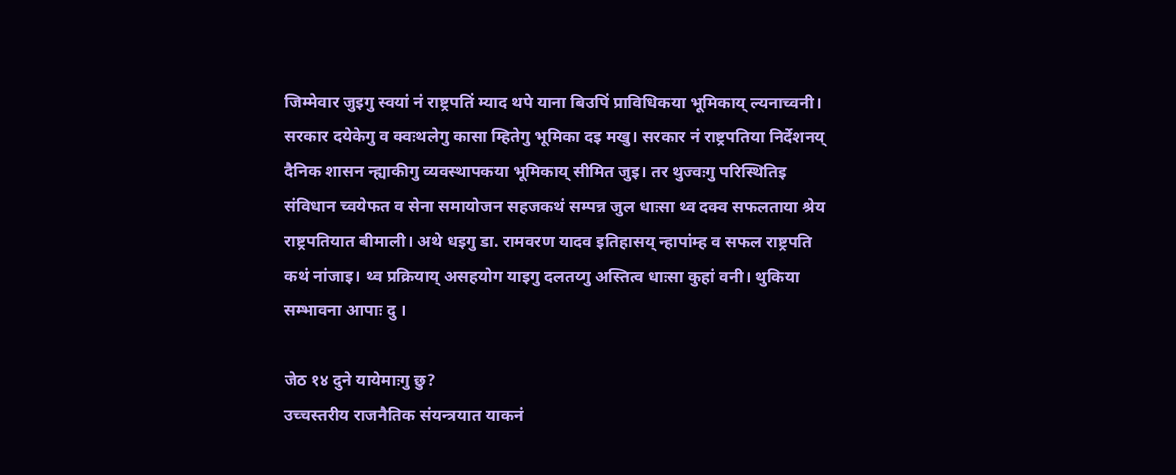जिम्मेवार जुइगु स्वयां नं राष्ट्रपतिं म्याद थपे याना बिउपिं प्राविधिकया भूमिकाय् ल्यनाच्वनी। सरकार दयेकेगु व क्वःथलेगु कासा म्हितेगु भूमिका दइ मखु। सरकार नं राष्ट्रपतिया निर्देशनय् दैनिक शासन न्ह्याकीगु व्यवस्थापकया भूमिकाय् सीमित जुइ। तर थुज्वःगु परिस्थितिइ संविधान च्वयेफत व सेना समायोजन सहजकथं सम्पन्न जुल धाःसा थ्व दक्व सफलताया श्रेय राष्ट्रपतियात बीमाली। अथे धइगु डा. रामवरण यादव इतिहासय् न्हापांम्ह व सफल राष्ट्रपति कथं नांजाइ। थ्व प्रक्रियाय् असहयोग याइगु दलतय्गु अस्तित्व धाःसा कुहां वनी। थुकिया सम्भावना आपाः दु ।

जेठ १४ दुने यायेमाःगु छु?
उच्चस्तरीय राजनैतिक संयन्त्रयात याकनं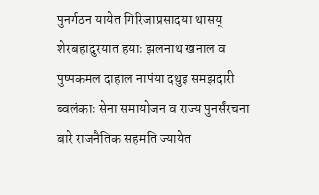पुनर्गठन यायेत गिरिजाप्रसादया थासय् शेरबहादुरयात हयाः झलनाथ खनाल व पुष्पकमल दाहाल नापंया दथुइ समझदारी ब्वलंकाः सेना समायोजन व राज्य पुनर्संरचना बारे राजनैतिक सहमति ज्यायेत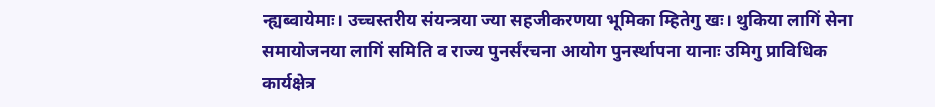न्ह्यब्वायेमाः। उच्चस्तरीय संयन्त्रया ज्या सहजीकरणया भूमिका म्हितेगु खः। थुकिया लागिं सेना समायोजनया लागिं समिति व राज्य पुनर्संरचना आयोग पुनर्स्थापना यानाः उमिगु प्राविधिक कार्यक्षेत्र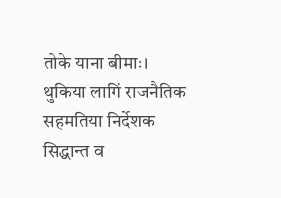तोके याना बीमाः। थुकिया लागिं राजनैतिक सहमतिया निर्देशक सिद्धान्त व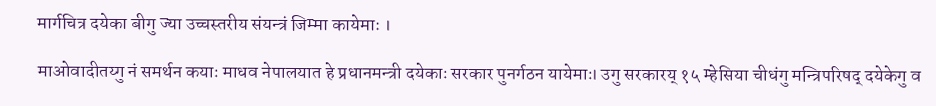मार्गचित्र दयेका बीगु ज्या उच्चस्तरीय संयन्त्रं जिम्मा कायेमाः ।

माओवादीतय्गु नं समर्थन कयाः माधव नेपालयात हे प्रधानमन्त्री दयेकाः सरकार पुनर्गठन यायेमाः। उगु सरकारय् १५ म्हेसिया चीधंगु मन्त्रिपरिषद् दयेकेगु व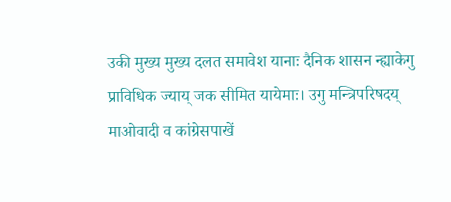उकी मुख्य मुख्य दलत समावेश यानाः दैनिक शासन न्ह्याकेगु प्राविधिक ज्याय् जक सीमित यायेमाः। उगु मन्त्रिपरिषदय् माओवादी व कांग्रेसपाखें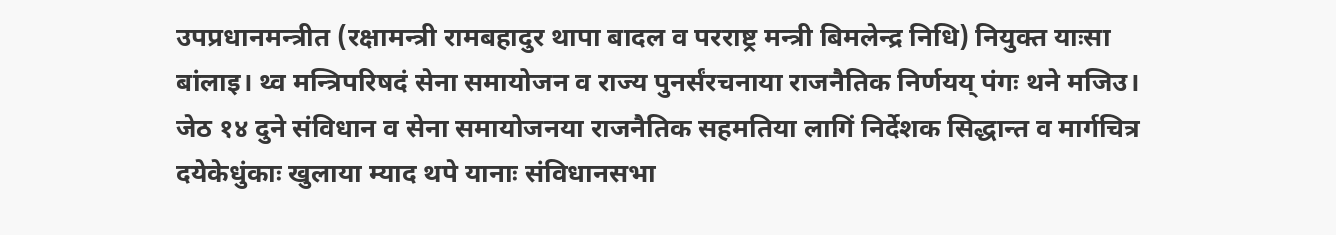उपप्रधानमन्त्रीत (रक्षामन्त्री रामबहादुर थापा बादल व परराष्ट्र मन्त्री बिमलेन्द्र निधि) नियुक्त याःसा बांलाइ। थ्व मन्त्रिपरिषदं सेना समायोजन व राज्य पुनर्संरचनाया राजनैतिक निर्णयय् पंगः थने मजिउ।
जेठ १४ दुने संविधान व सेना समायोजनया राजनैतिक सहमतिया लागिं निर्देशक सिद्धान्त व मार्गचित्र दयेकेधुंकाः खुलाया म्याद थपे यानाः संविधानसभा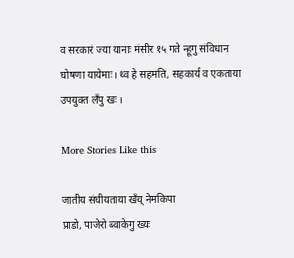व सरकारं ज्या यानाः मंसीर १५ गते न्हूगु संविधान घोषणा यायेमाः। थ्व हे सहमति, सहकार्य व एकताया उपयुक्त लँपु खः ।

More Stories Like this

जातीय संघीयताया खँय् नेमकिपा
प्राडो, पाजेरो ब्वाकेगु ख्यः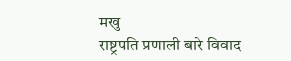मखु
राष्ट्रपति प्रणाली बारे विवाद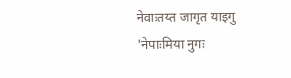नेवाःतय्त जागृत याइगु 'नेपाःमिया नुगः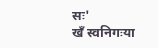सः'
खँ स्वनिगःया